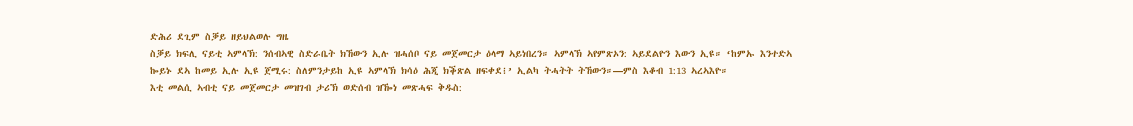ድሕሪ ደጊም ስቓይ ዘይህልወሉ ግዜ
ስቓይ ክፍሊ ናይቲ ኣምላኽ: ንሰብኣዊ ስድራቤት ክኸውን ኢሉ ዝሓሰቦ ናይ መጀመርታ ዕላማ ኣይነበረን። ኣምላኽ ኣየምጽኦን: ኣይደልዮን እውን ኢዩ። ‘ከምኡ እንተድኣ ኰይኑ ደኣ ከመይ ኢሉ ኢዩ ጀሚሩ: ስለምንታይከ ኢዩ ኣምላኽ ክሳዕ ሕጂ ክቕጽል ዘፍቀደ፧’ ኢልካ ትሓትት ትኸውን።—ምስ እቆብ 1:13 ኣረኣእዮ።
እቲ መልሲ ኣብቲ ናይ መጀመርታ መዝገብ ታሪኽ ወድሰብ ዝዀነ መጽሓፍ ቅዱስ: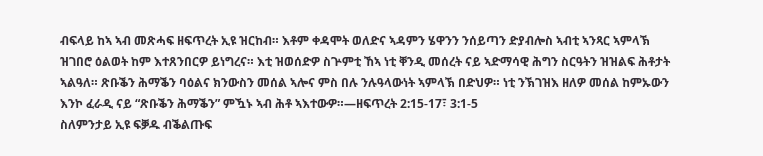ብፍላይ ከኣ ኣብ መጽሓፍ ዘፍጥረት ኢዩ ዝርከብ። እቶም ቀዳሞት ወለድና ኣዳምን ሄዋንን ንሰይጣን ድያብሎስ ኣብቲ ኣንጻር ኣምላኽ ዝገበሮ ዕልወት ከም እተጸንበርዎ ይነግረና። እቲ ዝወሰድዎ ስጕምቲ ኸኣ ነቲ ቐንዲ መሰረት ናይ ኣድማሳዊ ሕግን ስርዓትን ዝዝልፍ ሕቶታት ኣልዓለ። ጽቡቕን ሕማቕን ባዕልና ክንውስን መሰል ኣሎና ምስ በሉ ንሉዓላውነት ኣምላኽ በድህዎ። ነቲ ንኽገዝእ ዘለዎ መሰል ከምኡውን እንኮ ፈራዲ ናይ “ጽቡቕን ሕማቕን” ምዃኑ ኣብ ሕቶ ኣእተውዎ።—ዘፍጥረት 2:15-17፣ 3:1-5
ስለምንታይ ኢዩ ፍቓዱ ብቕልጡፍ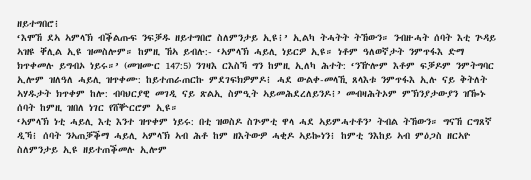ዘይተግበሮ፧
‘እሞኸ ደኣ ኣምላኽ ብቕልጡፍ ንፍቓዱ ዘይተግበሮ ስለምንታይ ኢዩ፧’ ኢልካ ትሓትት ትኸውን። ንብዙሓት ሰባት እቲ ጕዳይ ኣዝዩ ቐሊል ኢዩ ዝመስሎም። ከምዚ ኸኣ ይብሉ:- ‘ኣምላኽ ሓይሊ ነይርዎ ኢዩ። ነቶም ዓለወኛታት ንምጥፋእ ድማ ክጥቀመሉ ይግብኦ ነይሩ።’ (መዝሙር 147:5) ንገዛእ ርእስኻ ግን ከምዚ ኢለካ ሕተት: ‘ንዅሎም እቶም ፍቓዶም ንምትግባር ኢሎም ዝለዓለ ሓይሊ ዝጥቀሙ: ከይተጠራጠርኩ ምደገፍክዎምዶ፧ ሓደ ውልቀ-መላኺ ጸላእቱ ንምጥፋእ ኢሉ ናይ ቅትለት ኣሃዱታት ክጥቀም ከሎ: ብባህርያዊ መገዲ ናይ ጽልኢ ስምዒት ኣይመሕደረለይንዶ፧’ መብዛሕትኦም ምኽንያታውያን ዝዀኑ ሰባት ከምዚ ዝበለ ነገር የሸቝርሮም ኢዩ።
‘ኣምላኽ ነቲ ሓይሊ እቲ እንተ ዝጥቀም ነይሩ: በቲ ዝወስዶ ስጕምቲ ዋላ ሓደ ኣይምሓተቶን’ ትብል ትኸውን። ግናኸ ርግጸኛ ዲኻ፧ ሰባት ንኣጠቓቕማ ሓይሊ ኣምላኽ ኣብ ሕቶ ከም ዘእትውዎ ሓቂዶ ኣይኰነን፧ ከምቲ ንእከይ ኣብ ምዕጋስ ዘርኣዮ ስለምንታይ ኢዩ ዘይተጠቕመሉ ኢሎም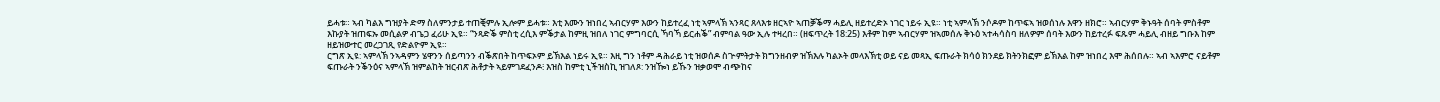ይሓቱ። ኣብ ካልእ ግዝያት ድማ ስለምንታይ ተጠቒምሉ ኢሎም ይሓቱ። እቲ እሙን ዝነበረ ኣብርሃም እውን ከይተረፈ ነቲ ኣምላኽ ኣንጻር ጸላእቱ ዘርኣዮ ኣጠቓቕማ ሓይሊ ዘይተረድኦ ነገር ነይሩ ኢዩ። ነቲ ኣምላኽ ንሶዶም ከጥፍኣ ዝወሰነሉ እዋን ዘክሮ። ኣብርሃም ቅኑዓት ሰባት ምስቶም እኩያት ዝጠፍኡ መሲልዎ ብጌጋ ፈሪሁ ኢዩ። “ንጻድቕ ምስቲ ረሲእ ምቕታል ከምዚ ዝበለ ነገር ምግባርሲ ኻባኻ ይርሐቕ” ብምባል ዓው ኢሉ ተዛረበ። (ዘፍጥረት 18:25) እቶም ከም ኣብርሃም ዝኣመሰሉ ቅኑዕ ኣተሓሳስባ ዘለዎም ሰባት እውን ከይተረፉ ፍጹም ሓይሊ ብዘይ ግቡእ ከም ዘይዝውተር መረጋገጺ የድልዮም ኢዩ።
ርግጽ ኢዩ: ኣምላኽ ንኣዳምን ሄዋንን ሰይጣንን ብቕጽበት ከጥፍኦም ይኽእል ነይሩ ኢዩ። እዚ ግን ነቶም ዳሕራይ ነቲ ዝወሰዶ ስጕምትታት ክግንዘብዎ ዝኽእሉ ካልኦት መላእኽቲ ወይ ናይ መጻኢ ፍጡራት ክሳዕ ክንደይ ክትንክፎም ይኽእል ከም ዝነበረ እሞ ሕሰበሉ። ኣብ ኣእምሮ ናይቶም ፍጡራት ንቕንዕና ኣምላኽ ዝምልከት ዝርብጽ ሕቶታት ኣይምገደፈንዶ፧ እዝስ ከምቲ ኒችዝስኪ ዝገለጾ: ንዝዀነ ይኹን ዝቃወሞ ብጭከና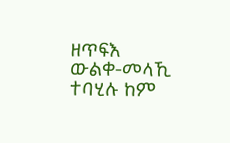ዘጥፍእ ውልቀ-መላኺ ተባሂሉ ከም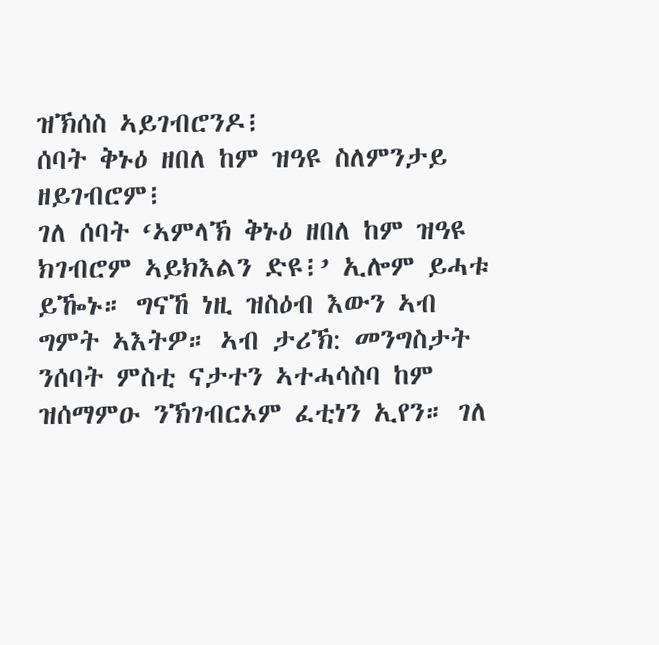ዝኽሰስ ኣይገብሮንዶ፧
ሰባት ቅኑዕ ዘበለ ከም ዝዓዩ ስለምንታይ ዘይገብሮም፧
ገለ ሰባት ‘ኣምላኽ ቅኑዕ ዘበለ ከም ዝዓዩ ክገብሮም ኣይክእልን ድዩ፧’ ኢሎም ይሓቱ ይዀኑ። ግናኸ ነዚ ዝስዕብ እውን ኣብ ግምት ኣእትዎ። ኣብ ታሪኽ: መንግስታት ንሰባት ምስቲ ናታተን ኣተሓሳስባ ከም ዝሰማምዑ ንኽገብርኦም ፈቲነን ኢየን። ገለ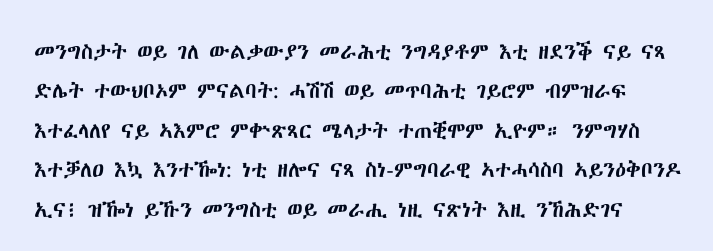መንግስታት ወይ ገለ ውልቃውያን መራሕቲ ንግዳያቶም እቲ ዘደንቕ ናይ ናጻ ድሌት ተውህቦኦም ምናልባት: ሓሽሽ ወይ መጥባሕቲ ገይሮም ብምዝራፍ እተፈላለየ ናይ ኣእምሮ ምቍጽጻር ሜላታት ተጠቒሞም ኢዮም። ንምግሃስ እተቓለዐ እኳ እንተዀነ: ነቲ ዘሎና ናጻ ስነ-ምግባራዊ ኣተሓሳስባ ኣይንዕቅቦንዶ ኢና፧ ዝዀነ ይኹን መንግስቲ ወይ መራሒ ነዚ ናጽነት እዚ ንኸሕድገና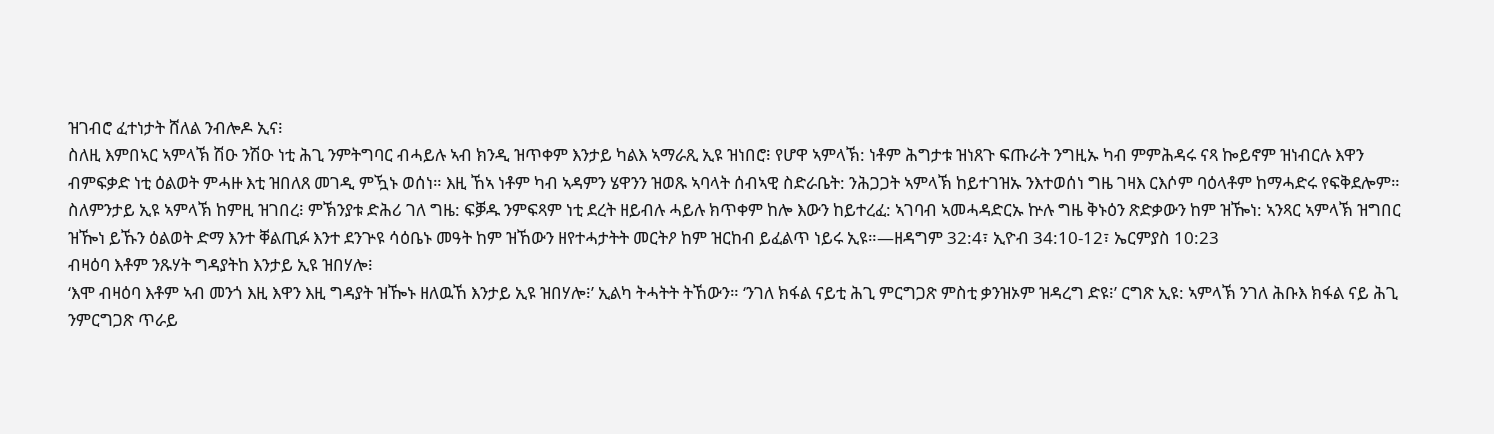ዝገብሮ ፈተነታት ሸለል ንብሎዶ ኢና፧
ስለዚ እምበኣር ኣምላኽ ሽዑ ንሽዑ ነቲ ሕጊ ንምትግባር ብሓይሉ ኣብ ክንዲ ዝጥቀም እንታይ ካልእ ኣማራጺ ኢዩ ዝነበሮ፧ የሆዋ ኣምላኽ: ነቶም ሕግታቱ ዝነጸጉ ፍጡራት ንግዚኡ ካብ ምምሕዳሩ ናጻ ኰይኖም ዝነብርሉ እዋን ብምፍቃድ ነቲ ዕልወት ምሓዙ እቲ ዝበለጸ መገዲ ምዃኑ ወሰነ። እዚ ኸኣ ነቶም ካብ ኣዳምን ሄዋንን ዝወጹ ኣባላት ሰብኣዊ ስድራቤት: ንሕጋጋት ኣምላኽ ከይተገዝኡ ንእተወሰነ ግዜ ገዛእ ርእሶም ባዕላቶም ከማሓድሩ የፍቅደሎም። ስለምንታይ ኢዩ ኣምላኽ ከምዚ ዝገበረ፧ ምኽንያቱ ድሕሪ ገለ ግዜ: ፍቓዱ ንምፍጻም ነቲ ደረት ዘይብሉ ሓይሉ ክጥቀም ከሎ እውን ከይተረፈ: ኣገባብ ኣመሓዳድርኡ ኵሉ ግዜ ቅኑዕን ጽድቃውን ከም ዝዀነ: ኣንጻር ኣምላኽ ዝግበር ዝዀነ ይኹን ዕልወት ድማ እንተ ቐልጢፉ እንተ ደንጕዩ ሳዕቤኑ መዓት ከም ዝኸውን ዘየተሓታትት መርትዖ ከም ዝርከብ ይፈልጥ ነይሩ ኢዩ።—ዘዳግም 32:4፣ ኢዮብ 34:10-12፣ ኤርምያስ 10:23
ብዛዕባ እቶም ንጹሃት ግዳያትከ እንታይ ኢዩ ዝበሃሎ፧
‘እሞ ብዛዕባ እቶም ኣብ መንጎ እዚ እዋን እዚ ግዳያት ዝዀኑ ዘለዉኸ እንታይ ኢዩ ዝበሃሎ፧’ ኢልካ ትሓትት ትኸውን። ‘ንገለ ክፋል ናይቲ ሕጊ ምርግጋጽ ምስቲ ቃንዝኦም ዝዳረግ ድዩ፧’ ርግጽ ኢዩ: ኣምላኽ ንገለ ሕቡእ ክፋል ናይ ሕጊ ንምርግጋጽ ጥራይ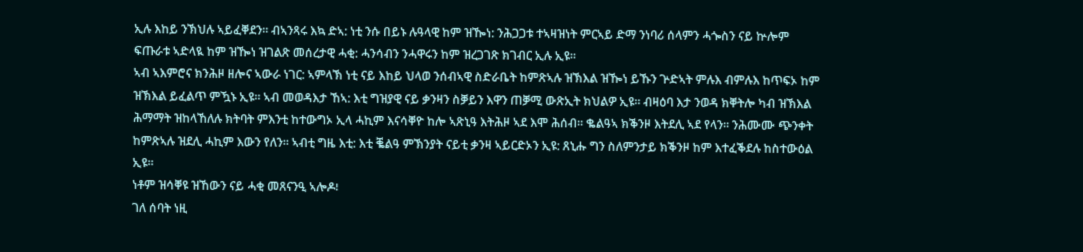ኢሉ እከይ ንኽህሉ ኣይፈቐደን። ብኣንጻሩ እኳ ድኣ: ነቲ ንሱ በይኑ ሉዓላዊ ከም ዝዀነ: ንሕጋጋቱ ተኣዛዝነት ምርኣይ ድማ ንነባሪ ሰላምን ሓጐስን ናይ ኵሎም ፍጡራቱ ኣድላዪ ከም ዝዀነ ዝገልጽ መሰረታዊ ሓቂ: ሓንሳብን ንሓዋሩን ከም ዝረጋገጽ ክገብር ኢሉ ኢዩ።
ኣብ ኣእምሮና ክንሕዞ ዘሎና ኣውራ ነገር: ኣምላኽ ነቲ ናይ እከይ ህላወ ንሰብኣዊ ስድራቤት ከምጽኣሉ ዝኽእል ዝዀነ ይኹን ጕድኣት ምሉእ ብምሉእ ከጥፍኦ ከም ዝኽእል ይፈልጥ ምዃኑ ኢዩ። ኣብ መወዳእታ ኸኣ: እቲ ግዝያዊ ናይ ቃንዛን ስቓይን እዋን ጠቓሚ ውጽኢት ክህልዎ ኢዩ። ብዛዕባ እታ ንወዳ ክቐትሎ ካብ ዝኽእል ሕማማት ዝከላኸለሉ ክትባት ምእንቲ ከተውግኦ ኢላ ሓኪም እናሳቐዮ ከሎ ኣጽኒዓ እትሕዞ ኣደ እሞ ሕሰብ። ቈልዓኣ ክቕንዞ እትደሊ ኣደ የላን። ንሕሙሙ ጭንቀት ከምጽኣሉ ዝደሊ ሓኪም እውን የለን። ኣብቲ ግዜ እቲ: እቲ ቘልዓ ምኽንያት ናይቲ ቃንዛ ኣይርድኦን ኢዩ: ጸኒሑ ግን ስለምንታይ ክቕንዞ ከም እተፈቕደሉ ከስተውዕል ኢዩ።
ነቶም ዝሳቐዩ ዝኸውን ናይ ሓቂ መጸናንዒ ኣሎዶ፧
ገለ ሰባት ነዚ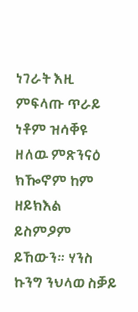ነገራት እዚ ምፍላጡ ጥራይ ነቶም ዝሳቐዩ ዘለዉ ምጽንናዕ ክዀኖም ከም ዘይክእል ይስምዖም ይኸውን። ሃንስ ኩንግ ንህላወ ስቓይ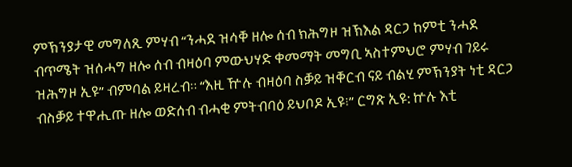ምኽንያታዊ መግለጺ ምሃብ “ንሓደ ዝሳቐ ዘሎ ሰብ ክሕግዞ ዝኽእል ዳርጋ ከምቲ ንሓደ ብጥሜት ዝሰሓግ ዘሎ ሰብ ብዛዕባ ምውህሃድ ቀመማት መግቢ ኣስተምህሮ ምሃብ ገይሩ ዝሕግዞ ኢዩ” ብምባል ይዛረብ። “እዚ ዅሉ ብዛዕባ ስቓይ ዝቐርብ ናይ ብልሂ ምኽንያት ነቲ ዳርጋ ብስቓይ ተዋሒጡ ዘሎ ወድሰብ ብሓቂ ምትብባዕ ይህቦዶ ኢዩ፧” ርግጽ ኢዩ: ኵሉ እቲ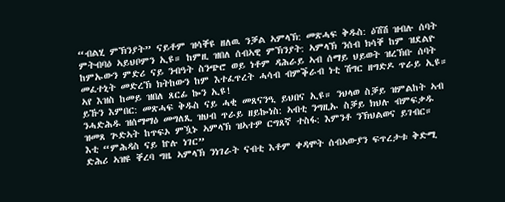“ብልሂ ምኽንያት” ናይቶም ዝሳቐዩ ዘለዉ ንቓል ኣምላኽ: መጽሓፍ ቅዱስ: ዕሽሽ ዝብሉ ሰባት ምትብባዕ ኣይህቦምን ኢዩ። ከምዚ ዝበለ ሰብኣዊ ምኽንያት: ኣምላኽ ንሰብ ክሳቐ ከም ዝደልዮ ከምኡውን ምድሪ ናይ ንብዓት ስንጭሮ ወይ ነቶም ዳሕራይ ኣብ ሰማይ ህይወት ዝረኽቡ ሰባት መፈተኒት መድረኽ ክትከውን ከም እተፈጥረት ሓሳብ ብምቕራብ ነቲ ሽግር ዘግድዶ ጥራይ ኢዩ። ኣየ እዝስ ከመይ ዝበለ ጸርፊ ኰን ኢዩ!
ይኹን እምበር: መጽሓፍ ቅዱስ ናይ ሓቂ መጸናንዒ ይህበና ኢዩ። ንህላወ ስቓይ ዝምልከት ኣብ ንሓድሕዱ ዝሰማማዕ መግለጺ ዝህብ ጥራይ ዘይኰነስ: ኣብቲ ንግዚኡ ስቓይ ክህሉ ብምፍቃዱ ዝመጸ ጕድኣት ከጥፍኦ ምዃኑ ኣምላኽ ዝኣተዎ ርግጸኛ ተስፋ: እምንቶ ንኽህልወና ይገብር።
እቲ “ምሕዳስ ናይ ኵሉ ነገር”
ድሕሪ ኣዝዩ ቐረባ ግዜ ኣምላኽ ንነገራት ናብቲ እቶም ቀዳሞት ሰብኣውያን ፍጥረታቱ ቅድሚ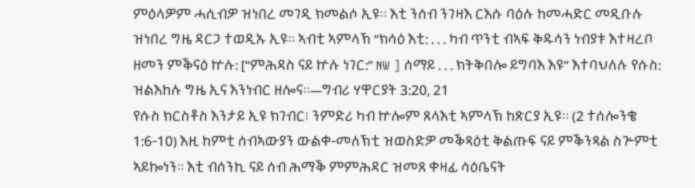ምዕላዎም ሓሲብዎ ዝነበረ መገዲ ክመልሶ ኢዩ። እቲ ንሰብ ንገዛእ ርእሱ ባዕሉ ከመሓድር መዲቡሉ ዝነበረ ግዜ ዳርጋ ተወዲኡ ኢዩ። ኣብቲ ኣምላኽ “ክሳዕ እቲ: . . . ካብ ጥንቲ ብኣፍ ቅዱሳን ነብያቱ እተዛረቦ ዘመን ምቕናዕ ኵሉ: [“ምሕዳስ ናይ ኵሉ ነገር:” NW ] ሰማይ . . . ክትቅበሎ ይግባእ እዩ” እተባህለሉ የሱስ: ዝልእከሉ ግዜ ኢና እንነብር ዘሎና።—ግብሪ ሃዋርያት 3:20, 21
የሱስ ክርስቶስ እንታይ ኢዩ ክገብር፧ ንምድሪ ካብ ኵሎም ጸላእቲ ኣምላኽ ከጽርያ ኢዩ። (2 ተሰሎንቄ 1:6-10) እዚ ከምቲ ሰብኣውያን ውልቀ-መለኽቲ ዝወስድዎ መቕጻዕቲ ቅልጡፍ ናይ ምቕንጻል ስጕምቲ ኣይኰነን። እቲ ብሰንኪ ናይ ሰብ ሕማቕ ምምሕዳር ዝመጸ ቀዛፊ ሳዕቤናት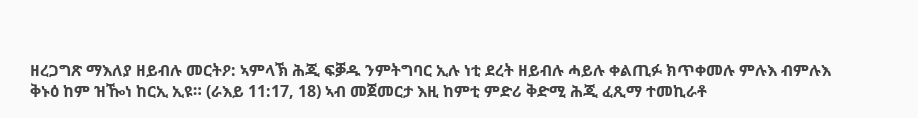ዘረጋግጽ ማእለያ ዘይብሉ መርትዖ: ኣምላኽ ሕጂ ፍቓዱ ንምትግባር ኢሉ ነቲ ደረት ዘይብሉ ሓይሉ ቀልጢፉ ክጥቀመሉ ምሉእ ብምሉእ ቅኑዕ ከም ዝዀነ ከርኢ ኢዩ። (ራእይ 11:17, 18) ኣብ መጀመርታ እዚ ከምቲ ምድሪ ቅድሚ ሕጂ ፈጺማ ተመኪራቶ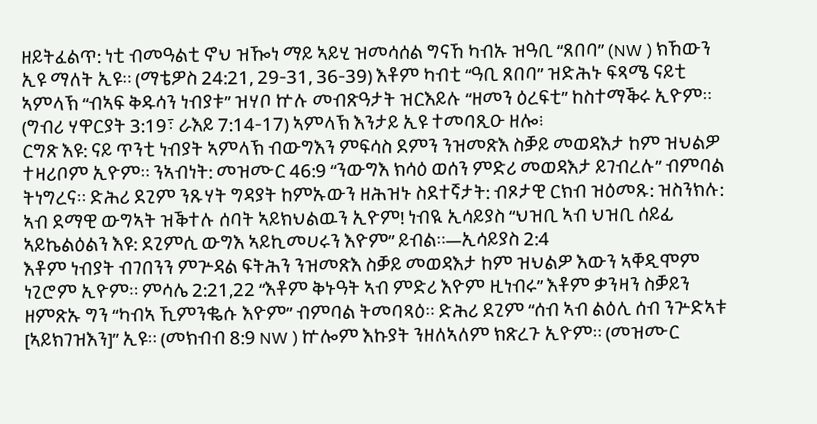ዘይትፈልጥ: ነቲ ብመዓልቲ ኖህ ዝዀነ ማይ ኣይሂ ዝመሳሰል ግናኸ ካብኡ ዝዓቢ “ጸበባ” (NW ) ክኸውን ኢዩ ማለት ኢዩ። (ማቴዎስ 24:21, 29-31, 36-39) እቶም ካብቲ “ዓቢ ጸበባ” ዝድሕኑ ፍጻሜ ናይቲ ኣምላኽ “ብኣፍ ቅዱሳን ነብያቱ” ዝሃቦ ኵሉ መብጽዓታት ዝርእይሉ “ዘመን ዕረፍቲ” ከስተማቕሩ ኢዮም። (ግብሪ ሃዋርያት 3:19፣ ራእይ 7:14-17) ኣምላኽ እንታይ ኢዩ ተመባጺዑ ዘሎ፧
ርግጽ እዩ: ናይ ጥንቲ ነብያት ኣምላኽ ብውግእን ምፍሳስ ደምን ንዝመጽእ ስቓይ መወዳእታ ከም ዝህልዎ ተዛሪቦም ኢዮም። ንኣብነት: መዝሙር 46:9 “ንውግእ ክሳዕ ወሰን ምድሪ መወዳእታ ይገብረሉ” ብምባል ትነግረና። ድሕሪ ደጊም ንጹሃት ግዳያት ከምኡውን ዘሕዝኑ ስደተኛታት: ብጾታዊ ርክብ ዝዕመጹ: ዝስንክሉ: ኣብ ደማዊ ውግኣት ዝቕተሉ ሰባት ኣይክህልዉን ኢዮም! ነብዪ ኢሳይያስ “ህዝቢ ኣብ ህዝቢ ሰይፊ ኣይኬልዕልን እዩ: ደጊምሲ ውግእ ኣይኪመሀሩን እዮም” ይብል።—ኢሳይያስ 2:4
እቶም ነብያት ብገበንን ምጕዳል ፍትሕን ንዝመጽእ ስቓይ መወዳእታ ከም ዝህልዎ እውን ኣቐዲሞም ነጊሮም ኢዮም። ምሳሌ 2:21,22 “እቶም ቅኑዓት ኣብ ምድሪ እዮም ዚነብሩ” እቶም ቃንዛን ስቓይን ዘምጽኡ ግን “ካብኣ ኺምንቈሱ እዮም” ብምባል ትመባጻዕ። ድሕሪ ደጊም “ሰብ ኣብ ልዕሊ ሰብ ንጕድኣቱ [ኣይክገዝእን]” ኢዩ። (መክብብ 8:9 NW ) ኵሎም እኩያት ንዘለኣለም ክጽረጉ ኢዮም። (መዝሙር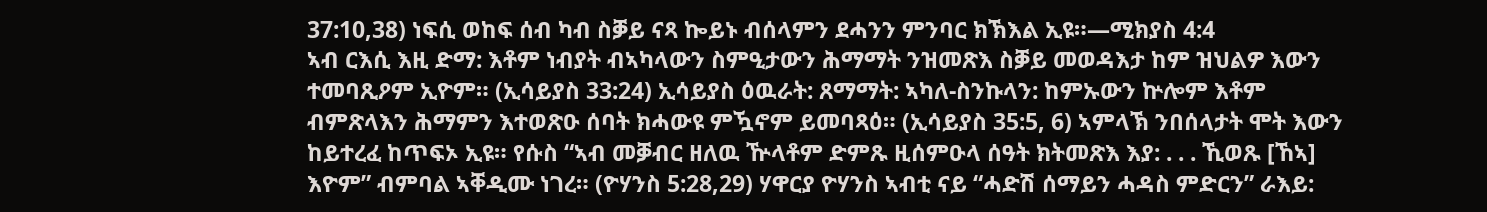37:10,38) ነፍሲ ወከፍ ሰብ ካብ ስቓይ ናጻ ኰይኑ ብሰላምን ደሓንን ምንባር ክኽእል ኢዩ።—ሚክያስ 4:4
ኣብ ርእሲ እዚ ድማ: እቶም ነብያት ብኣካላውን ስምዒታውን ሕማማት ንዝመጽእ ስቓይ መወዳእታ ከም ዝህልዎ እውን ተመባጺዖም ኢዮም። (ኢሳይያስ 33:24) ኢሳይያስ ዕዉራት: ጸማማት: ኣካለ-ስንኩላን: ከምኡውን ኵሎም እቶም ብምጽላእን ሕማምን እተወጽዑ ሰባት ክሓውዩ ምዃኖም ይመባጻዕ። (ኢሳይያስ 35:5, 6) ኣምላኽ ንበሰላታት ሞት እውን ከይተረፈ ከጥፍኦ ኢዩ። የሱስ “ኣብ መቓብር ዘለዉ ዅላቶም ድምጹ ዚሰምዑላ ሰዓት ክትመጽእ እያ: . . . ኺወጹ [ኸኣ] እዮም” ብምባል ኣቐዲሙ ነገረ። (ዮሃንስ 5:28,29) ሃዋርያ ዮሃንስ ኣብቲ ናይ “ሓድሽ ሰማይን ሓዳስ ምድርን” ራእይ: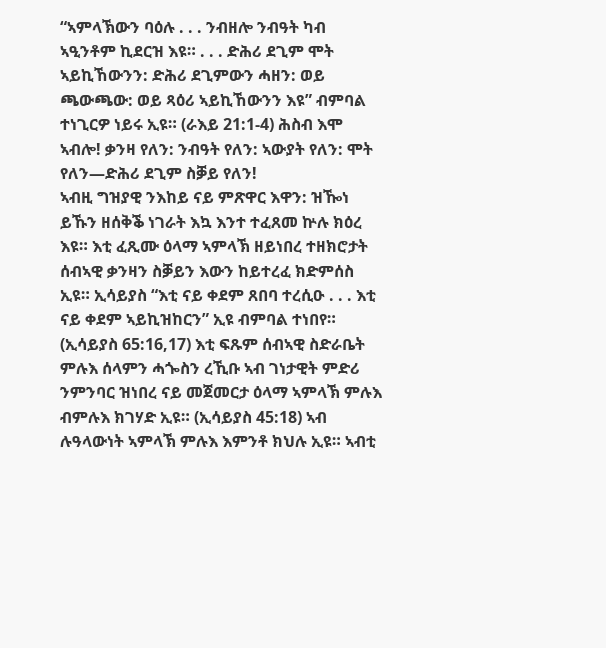“ኣምላኽውን ባዕሉ . . . ንብዘሎ ንብዓት ካብ ኣዒንቶም ኪደርዝ እዩ። . . . ድሕሪ ደጊም ሞት ኣይኪኸውንን: ድሕሪ ደጊምውን ሓዘን: ወይ ጫውጫው: ወይ ጻዕሪ ኣይኪኸውንን እዩ” ብምባል ተነጊርዎ ነይሩ ኢዩ። (ራእይ 21:1-4) ሕስብ እሞ ኣብሎ! ቃንዛ የለን: ንብዓት የለን: ኣውያት የለን: ሞት የለን—ድሕሪ ደጊም ስቓይ የለን!
ኣብዚ ግዝያዊ ንእከይ ናይ ምጽዋር እዋን: ዝዀነ ይኹን ዘሰቅቕ ነገራት እኳ እንተ ተፈጸመ ኵሉ ክዕረ እዩ። እቲ ፈጺሙ ዕላማ ኣምላኽ ዘይነበረ ተዘክሮታት ሰብኣዊ ቃንዛን ስቓይን እውን ከይተረፈ ክድምሰስ ኢዩ። ኢሳይያስ “እቲ ናይ ቀደም ጸበባ ተረሲዑ . . . እቲ ናይ ቀደም ኣይኪዝከርን” ኢዩ ብምባል ተነበየ። (ኢሳይያስ 65:16,17) እቲ ፍጹም ሰብኣዊ ስድራቤት ምሉእ ሰላምን ሓጐስን ረኺቡ ኣብ ገነታዊት ምድሪ ንምንባር ዝነበረ ናይ መጀመርታ ዕላማ ኣምላኽ ምሉእ ብምሉእ ክገሃድ ኢዩ። (ኢሳይያስ 45:18) ኣብ ሉዓላውነት ኣምላኽ ምሉእ እምንቶ ክህሉ ኢዩ። ኣብቲ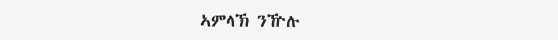ኣምላኽ ንዅሉ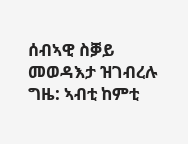ሰብኣዊ ስቓይ መወዳእታ ዝገብረሉ ግዜ: ኣብቲ ከምቲ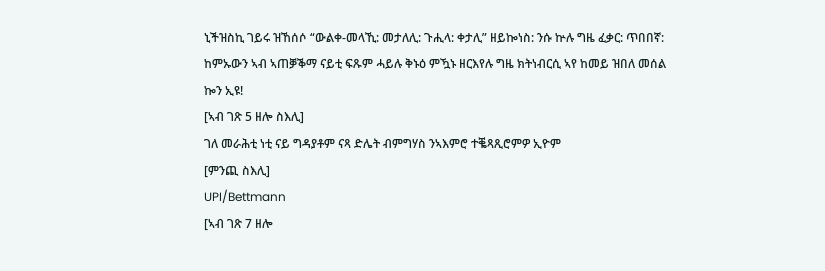ኒችዝስኪ ገይሩ ዝኸሰሶ “ውልቀ-መላኺ: መታለሊ: ጉሒላ: ቀታሊ” ዘይኰነስ: ንሱ ኵሉ ግዜ ፈቃር: ጥበበኛ: ከምኡውን ኣብ ኣጠቓቕማ ናይቲ ፍጹም ሓይሉ ቅኑዕ ምዃኑ ዘርእየሉ ግዜ ክትነብርሲ ኣየ ከመይ ዝበለ መሰል ኰን ኢዩ!
[ኣብ ገጽ 5 ዘሎ ስእሊ]
ገለ መራሕቲ ነቲ ናይ ግዳያቶም ናጻ ድሌት ብምግሃስ ንኣእምሮ ተቘጻጺሮምዎ ኢዮም
[ምንጪ ስእሊ]
UPI/Bettmann
[ኣብ ገጽ 7 ዘሎ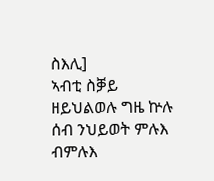ስእሊ]
ኣብቲ ስቓይ ዘይህልወሉ ግዜ ኵሉ ሰብ ንህይወት ምሉእ ብምሉእ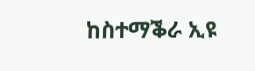ከስተማቕራ ኢዩ